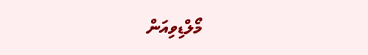މޯލްޑިވިއަން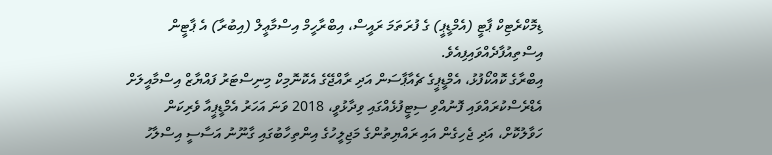ޑިމޮކްރެޓިކް ޕާޓީ (އެމްޑީޕީ) ގެ ފުރަތަމަ ރައީސް، އިބްރާހީމް އިސްމާޢީލް (އިބުރާ) އެ ޕާޓީން އިސްތިއުފާދެއްވައިފިއެވެ.
އިބްރާގެ ކޮއްކޯފުޅު، އެމްޑީޕީގެ ޗެއާޕާސަން އަދި ރާއްޖޭގެ އެކޮނޮމިކް މިނިސްޓަރު ފައްޔާޒް އިސްމާއީލަށް އެޑްރެސްކުރައްވައި ފޮނުއްވި ސިޓީފުޅެއްގައި ވިދާޅުވީ، 2018 ވަނަ އަހަރު އެމްޑީޕީއާ ވެރިކަން ހަވާލުކޮށް، އަދި ޖެހިގެން އައި ރައްޔިތުންގެ މަޖިލީހުގެ އިންތިހާބުގައި ގާނޫނު އަސާސީ އިސްލާހު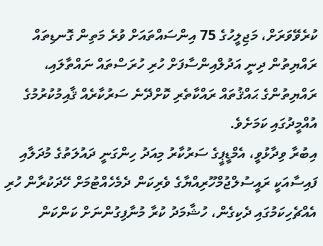ކުރެވޭވަރަށް، މަޖިލީހުގެ 75 އިންސައްތައަށް ވުރެ މަތިން ގޮނޑިތައް ރައްޔިތުން ދިނީ އަދުލްއިންސާފަށް ހުރި ހުރަސްތައް ނައްތާލައި، ރައްޔިތުންގެ ޙައްޤުތައް ރައްކާތެރި ކޮށްދޭނެ ސަރުކާރެއް ޤާއިމުކުރުމުގެ އުއްމީދުގައި ކަމަށެވެ.
އިބުރާ ވިދާޅުވީ، އެމްޑީޕީގެ ސަރުކާރު މިއަދު ހިންގަނީ ދައުލަތުގެ މުދަލާއި ފައިސާއަކީ ރައީސުލްޖުމްހޫރިއްޔާގެ ވެރިކަން ދެމެހެއްޓުމަށް ހޭދަކުރާން ހުރި އެއްޗެހިކަމުގައި ދެކިގެން، ހުޝާމަދު ކުރާ މުނާފިގުންނަށް ކަންކަން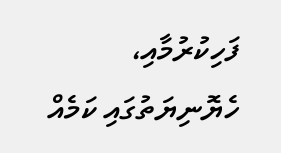ފަހިކުރުމާއި، ހެޔޮނިޔަތުގައި ކަމެއް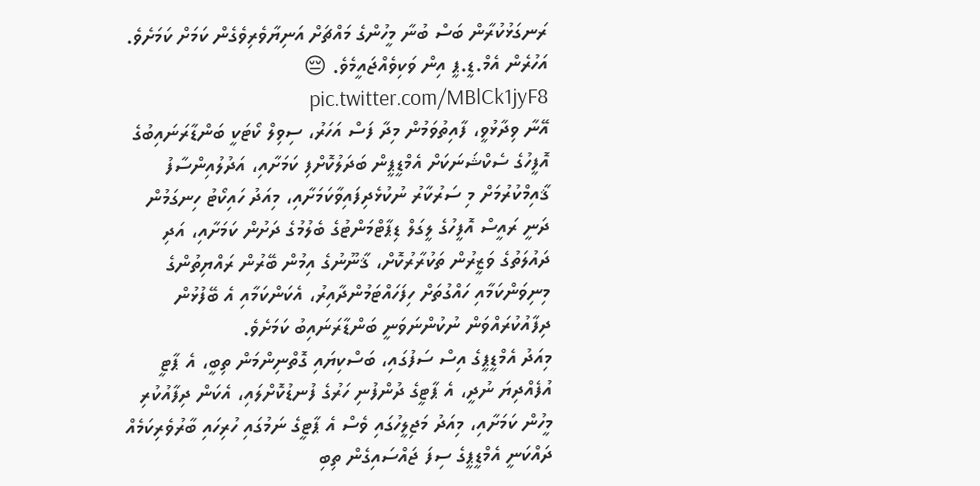ރަނގަޅުކުރާން ބަސް ބުނާ މީހުންގެ މައްޗަށް އަނިޔާވެރިވެގެން ކަމަށް ކަމަށެވެ.
އަހުރެން އެމް.ޑީ.ޕީ އިން ވަކިވެއްޖައީމެވެ. 😔 pic.twitter.com/MBlCk1jyF8
އޭނާ ވިދާޅުވީ، ފާއިތުވަމުން މިދާ ފަސް އަހަރު، ސިވިލް ކޯޓަކީ ބަންޑާރަނައިބުގެ އޮފީހުގެ ސެކްޝަނަކަށް އެމްޑީޕީން ބަދަލުކޮށްފި ކަމަށާއި، އަދުލުއިންސާފު ޤާއިމްކުރުމަށް މި ސަރުކާރު ނުކުޅެދިފައިވާކަމަށާއި، މިއަދު ހައިކޯޓު ހިނގަމުން ދަނީ ރައީސް އޮފީހުގެ ލީގަލް ޑިޕާޓްމަންޓުގެ ބެލުމުގެ ދަށުން ކަމަށާއި، އަދި ދައުލަތުގެ ވަޒީރުން ތަކުރާރުކޮށް، ޤާނޫނުގެ އިމުން ބޭރުން ރައްޔިތުންގެ މިނިވަންކަމާއި ހައްގުތަށް ހިފަހައްޓަމުންދާއިރު، އެކަންކަމާއި އެ ބޭފުޅުން ދިފާއުކުރައްވަން ނުކުންނަވަނީ ބަންޑާރަނައިބު ކަމަށެވެ.
މިއަދު އެމްޑީޕީގެ އިސް ސަފުގައި، ބަސްކިޔައި ގޮތްނިންމަން ތިބީ، އެ ޕާޓީ އުފެއްދިޔަ ނުދީ، އެ ޕާޓީގެ ދުންފުނި ހަރުގެ ފުނޑުކޮށްލައި، އެކަން ދިފާއުކުރި މީހުން ކަމަށާއި، މިއަދު މަޖިލީހުގައި ވެސް އެ ޕާޓީގެ ނަމުގައި ހުރިހައި ބާރުވެރިކަމެއް ދައްކަނީ އެމްޑީޕީގެ ސިފަ ޖައްސައިގެން ތިބި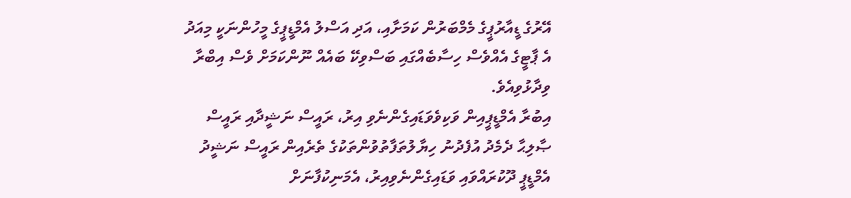އޭރުގެ ޑީއާރުޕީގެ މެމްބަރުން ކަމަށާއި، އަދި އަސްލު އެމްޑީޕީގެ މީހުންނަކީ މިއަދު އެ ޕާޓީގެ އެއްވެސް ހިސާބެއްގައި ބަސްވިކޭ ބައެއް ނޫންކަމަށް ވެސް އިބްރާ ވިދާޅުވިއެވެ.
އިބުރާ އެމްޑީޕީއިން ވަކިވެވަޑައިގެންނެވި އިރު، ރައީސް ނަޝީދާއި ރައީސް ޞާލިޙާ ދެމެދު އުފެދުނު ހިޔާލުތަފާތުވުންތަކުގެ ތެރެއިން ރައީސް ނަޝީދު އެމްޑީޕީ ދޫކުރައްވައި ވަޑައިގެންނެވިއިރު، އެމަނިކުފާނަށް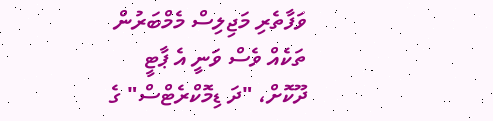ވަފާތެރި މަޖިލިސް މެމްބަރުން ތަކެއް ވެސް ވަނީ އެ ޕާޓީ ދޫކޮށް، "ދަ ޑިމޮކްރެޓްސް" ގެ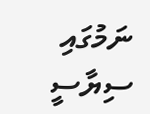ނަމުގައި ސިޔާސީ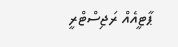ޕާޓީއެއް ރަޖިސްޓްރީ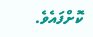ކޮށްފައެވެ.